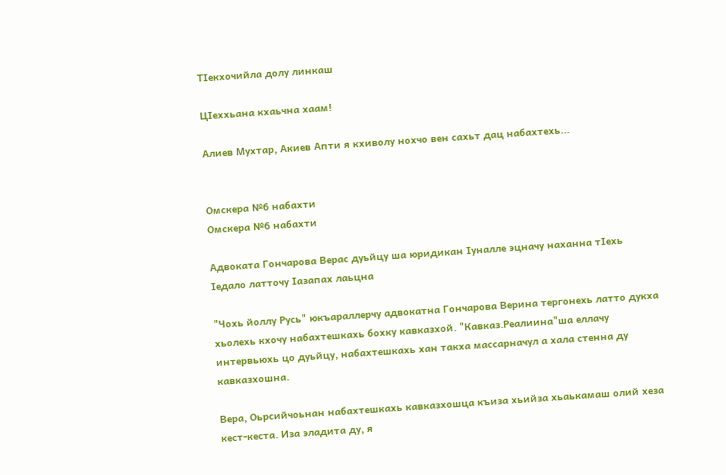ТIекхочийла долу линкаш

ЦIеххьана кхаьчна хаам!

Алиев Мухтар, Акиев Апти я кхиволу нохчо вен сахьт дац набахтехь...


Омскера №6 набахти
Омскера №6 набахти

Адвоката Гончарова Верас дуьйцу ша юридикан Iуналле эцначу наханна тIехь Iедало латточу Iазапах лаьцна

"Чохь йоллу Русь" юкъараллерчу адвокатна Гончарова Верина тергонехь латто дукха хьолехь кхочу набахтешкахь бохку кавказхой. "Кавказ.Реалиина"ша еллачу интервьюхь цо дуьйцу, набахтешкахь хан такха массарначул а хала стенна ду кавказхошна.

Вера, Оьрсийчоьнан набахтешкахь кавказхошца къиза хьийза хьаькамаш олий хеза кест-кеста. Иза эладита ду, я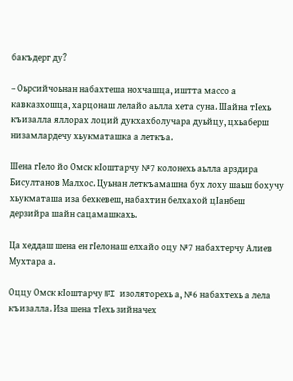бакъдерг ду?

– Оьрсийчоьнан набахтеша нохчашца, иштта массо а кавказхошца, харцонаш лелайо аьлла хета суна. Шайна тIехь къизалла яллорах лоций дукхахболучара дуьйцу, цхьаберш низамлардечу хьукматашка а леткъа.

Шена гIело йо Омск кIоштарчу №7 колонехь аьлла арздира Бисултанов Малхос. Цуьнан леткъамашна бух лоху шаьш бохучу хьукматаша иза бехкевеш, набахтин белхахой цIанбеш дерзийра шайн сацамашкахь.

Ца хеддаш шена ен гIелонаш елхайо оцу №7 набахтерчу Алиев Мухтара а.

Оццу Омск кIоштарчу №I изоляторехь а, №6 набахтехь а лела къизалла. Иза шена тIехь зийначех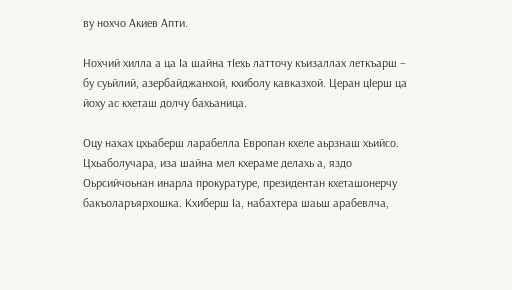ву нохчо Акиев Апти.

Нохчий хилла а ца Iа шайна тIехь латточу къизаллах леткъарш – бу суьйлий, азербайджанхой, кхиболу кавказхой. Церан цIерш ца йоху ас кхеташ долчу бахьаница.

Оцу нахах цхьаберш ларабелла Европан кхеле аьрзнаш хьийсо. Цхьаболучара, иза шайна мел кхераме делахь а, яздо Оьрсийчоьнан инарла прокуратуре, президентан кхеташонерчу бакъоларъярхошка. Кхиберш Iа, набахтера шаьш арабевлча,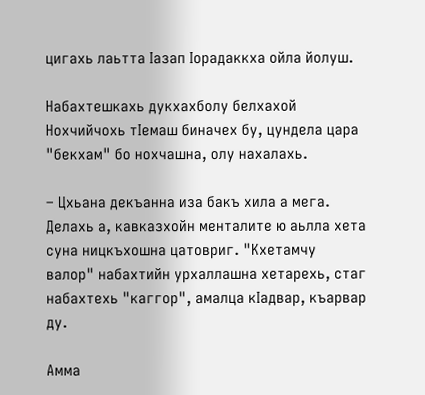цигахь лаьтта Iазап Iорадаккха ойла йолуш.

Набахтешкахь дукхахболу белхахой Нохчийчохь тIемаш биначех бу, цундела цара "бекхам" бо нохчашна, олу нахалахь.

– Цхьана декъанна иза бакъ хила а мега. Делахь а, кавказхойн менталите ю аьлла хета суна ницкъхошна цатовриг. "Кхетамчу валор" набахтийн урхаллашна хетарехь, стаг набахтехь "каггор", амалца кIадвар, къарвар ду.

Амма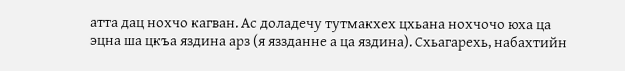атта дац нохчо кагван. Ас доладечу тутмакхех цхьана нохчочо юха ца эцна ша цкъа яздина арз (я яззданне а ца яздина). Схьагарехь, набахтийн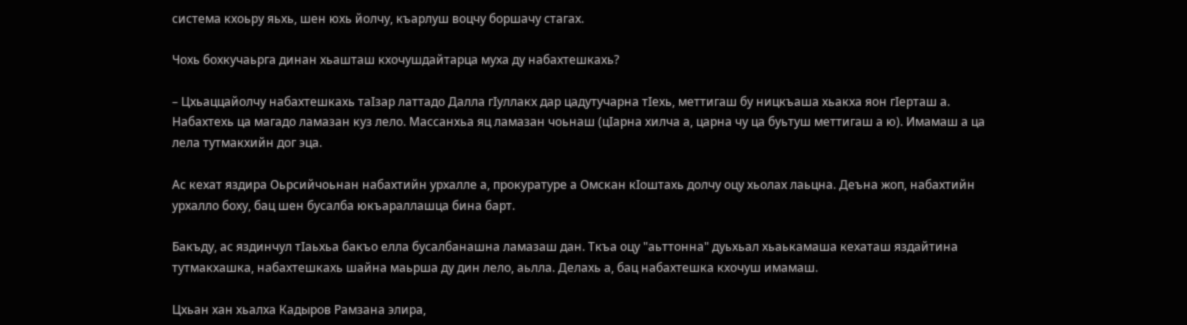система кхоьру яьхь, шен юхь йолчу, къарлуш воцчу боршачу стагах.

Чохь бохкучаьрга динан хьашташ кхочушдайтарца муха ду набахтешкахь?

– Цхьаццайолчу набахтешкахь таIзар латтадо Далла гIуллакх дар цадутучарна тIехь, меттигаш бу ницкъаша хьакха яон гIерташ а. Набахтехь ца магадо ламазан куз лело. Массанхьа яц ламазан чоьнаш (цIарна хилча а, царна чу ца буьтуш меттигаш а ю). Имамаш а ца лела тутмакхийн дог эца.

Ас кехат яздира Оьрсийчоьнан набахтийн урхалле а, прокуратуре а Омскан кIоштахь долчу оцу хьолах лаьцна. Деъна жоп, набахтийн урхалло боху, бац шен бусалба юкъараллашца бина барт.

Бакъду, ас яздинчул тIаьхьа бакъо елла бусалбанашна ламазаш дан. Ткъа оцу "аьттонна" дуьхьал хьаькамаша кехаташ яздайтина тутмакхашка, набахтешкахь шайна маьрша ду дин лело, аьлла. Делахь а, бац набахтешка кхочуш имамаш.

Цхьан хан хьалха Кадыров Рамзана элира,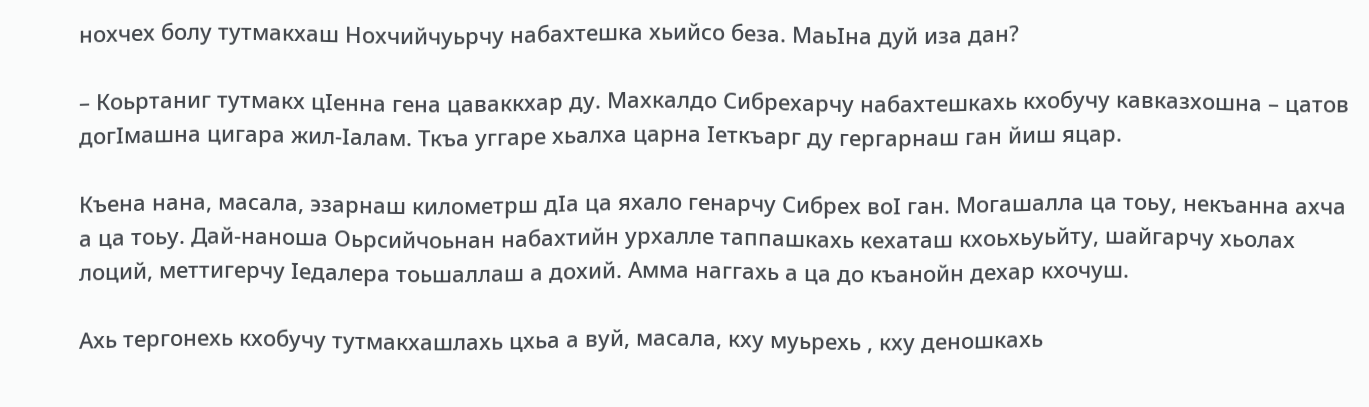нохчех болу тутмакхаш Нохчийчуьрчу набахтешка хьийсо беза. МаьIна дуй иза дан?

– Коьртаниг тутмакх цIенна гена цаваккхар ду. Махкалдо Сибрехарчу набахтешкахь кхобучу кавказхошна – цатов догIмашна цигара жил-Iалам. Ткъа уггаре хьалха царна Iеткъарг ду гергарнаш ган йиш яцар.

Къена нана, масала, эзарнаш километрш дIа ца яхало генарчу Сибрех воI ган. Могашалла ца тоьу, некъанна ахча а ца тоьу. Дай-наноша Оьрсийчоьнан набахтийн урхалле таппашкахь кехаташ кхоьхьуьйту, шайгарчу хьолах лоций, меттигерчу Iедалера тоьшаллаш а дохий. Амма наггахь а ца до къанойн дехар кхочуш.

Ахь тергонехь кхобучу тутмакхашлахь цхьа а вуй, масала, кху муьрехь , кху деношкахь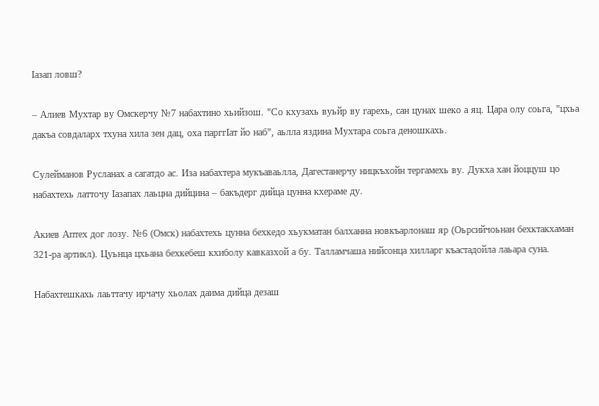Iазап ловш?

– Алиев Мухтар ву Омскерчу №7 набахтино хьийзош. "Со кхузахь вуьйр ву гарехь, сан цунах шеко а яц. Цара олу соьга, "цхьа дакъа совдаларх тхуна хила зен дац, оха парггIат йо наб", аьлла яздина Мухтара соьга деношкахь.

Сулейманов Русланах а сагатдо ас. Иза набахтера мукъаваьлла, Дагестанерчу ницкъхойн тергамехь ву. Дукха хан йоццуш цо набахтехь латточу Iазапах лаьцна дийцина – бакъдерг дийца цунна кхераме ду.

Акиев Аптех дог лозу. №6 (Омск) набахтехь цунна бехкедо хьукматан балханна новкъарлонаш яр (Оьрсийчоьнан бехктакхаман 321-ра артикл). Цуьнца цхьана бехкебеш кхиболу кавказхой а бу. Талламчаша нийсонца хилларг къастадойла лаьара суна.

Набахтешкахь лаьттачу ирчачу хьолах даима дийца дезаш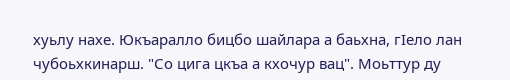хуьлу нахе. Юкъаралло бицбо шайлара а баьхна, гIело лан чубоьхкинарш. "Со цига цкъа а кхочур вац". Моьттур ду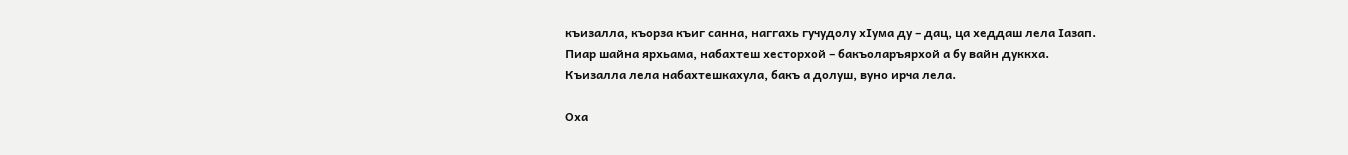къизалла, къорза къиг санна, наггахь гучудолу хIума ду – дац, ца хеддаш лела Iазап. Пиар шайна ярхьама, набахтеш хесторхой – бакъоларъярхой а бу вайн дуккха. Къизалла лела набахтешкахула, бакъ а долуш, вуно ирча лела.

Оха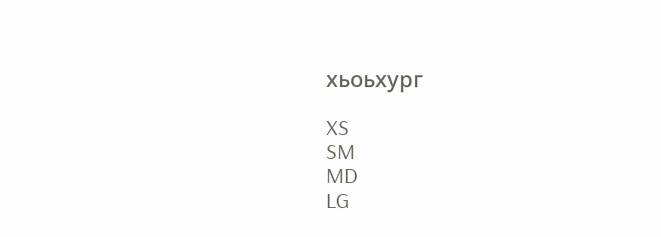хьоьхург

XS
SM
MD
LG